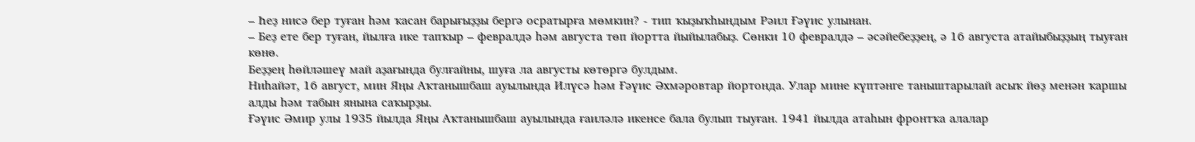– Һеҙ нисә бер туған һәм ҡасан барығыҙҙы бергә осратырға мөмкин? - тип ҡыҙыҡһындым Рәил Ғәүис улынан.
– Беҙ ете бер туған, йылға ике тапҡыр – февралдә һәм августа төп йортта йыйылабыҙ. Сөнки 10 февралдә – әсәйебеҙҙең, ә 16 августа атайыбыҙҙың тыуған көнө.
Беҙҙең һөйләшеү май аҙағында булғайны, шуға ла августы көтөргә булдым.
Ниһайәт, 16 август, мин Яңы Аҡтанышбаш ауылында Илүсә һәм Ғәүис Әхмәровтар йортонда. Улар мине күптәнге таныштарылай асыҡ йөҙ менән ҡаршы алды һәм табын янына саҡырҙы.
Ғәүис Әмир улы 1935 йылда Яңы Аҡтанышбаш ауылында ғаиләлә икенсе бала булып тыуған. 1941 йылда атаһын фронтҡа алалар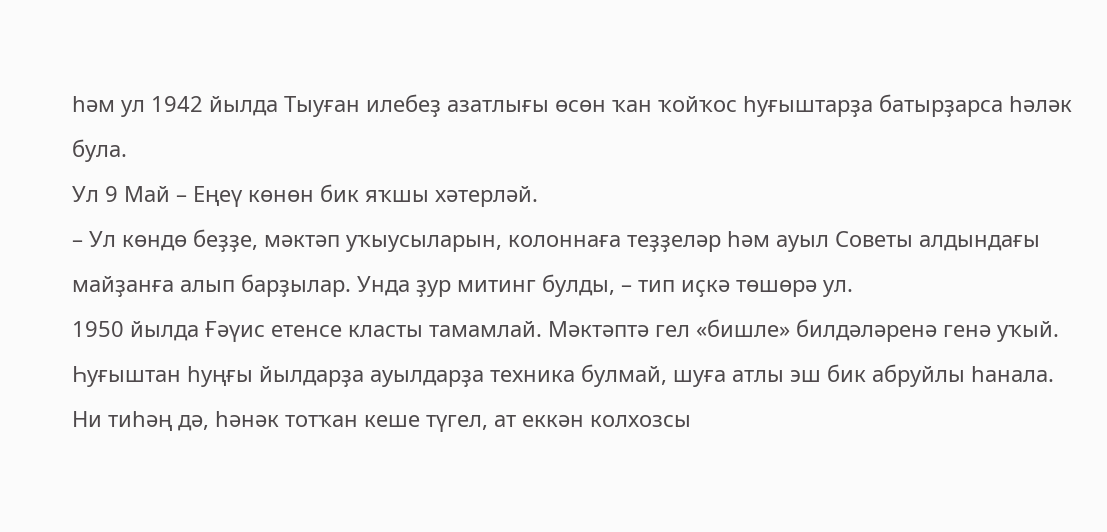һәм ул 1942 йылда Тыуған илебеҙ азатлығы өсөн ҡан ҡойҡос һуғыштарҙа батырҙарса һәләк була.
Ул 9 Май – Еңеү көнөн бик яҡшы хәтерләй.
– Ул көндө беҙҙе, мәктәп уҡыусыларын, колоннаға теҙҙеләр һәм ауыл Советы алдындағы майҙанға алып барҙылар. Унда ҙур митинг булды, – тип иҫкә төшөрә ул.
1950 йылда Ғәүис етенсе класты тамамлай. Мәктәптә гел «бишле» билдәләренә генә уҡый. Һуғыштан һуңғы йылдарҙа ауылдарҙа техника булмай, шуға атлы эш бик абруйлы һанала. Ни тиһәң дә, һәнәк тотҡан кеше түгел, ат еккән колхозсы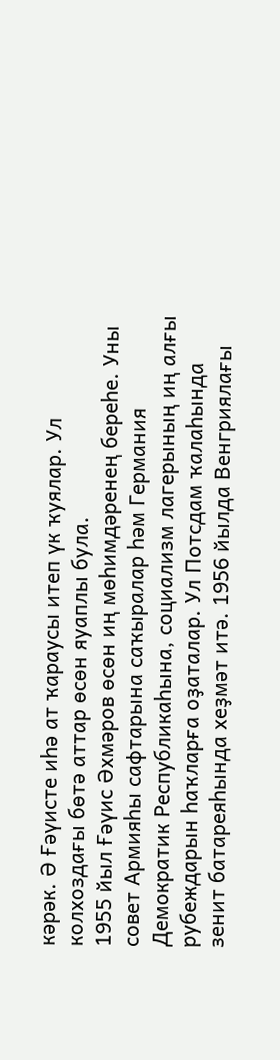кәрәк. Ә Ғәүисте иһә ат ҡараусы итеп үк ҡуялар. Ул колхоздағы бөтә аттар өсөн яуаплы була.
1955 йыл Ғәүис Әхмәров өсөн иң мөһимдәренең береһе. Уны совет Армияһы сафтарына саҡыралар һәм Германия Демократик Республикаһына, социализм лагерының иң алғы рубеждарын һаҡларға оҙаталар. Ул Потсдам ҡалаһында зенит батареяһында хеҙмәт итә. 1956 йылда Венгриялағы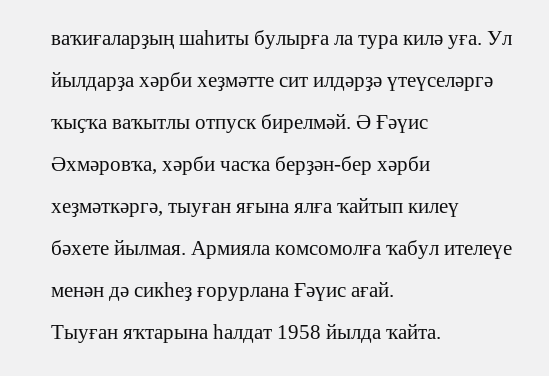ваҡиғаларҙың шаһиты булырға ла тура килә уға. Ул йылдарҙа хәрби хеҙмәтте сит илдәрҙә үтеүселәргә ҡыҫҡа ваҡытлы отпуск бирелмәй. Ә Ғәүис Әхмәровҡа, хәрби часҡа берҙән-бер хәрби хеҙмәткәргә, тыуған яғына ялға ҡайтып килеү бәхете йылмая. Армияла комсомолға ҡабул ителеүе менән дә сикһеҙ ғорурлана Ғәүис ағай.
Тыуған яҡтарына һалдат 1958 йылда ҡайта.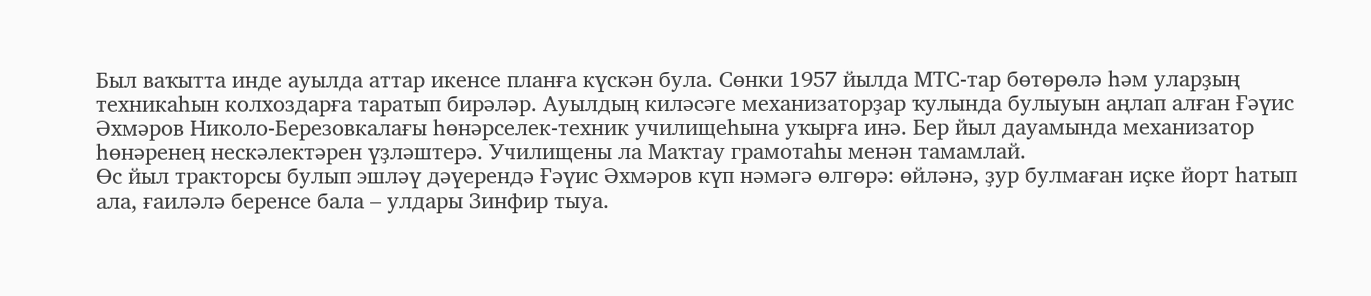Был ваҡытта инде ауылда аттар икенсе планға күскән була. Сөнки 1957 йылда МТС-тар бөтөрөлә һәм уларҙың техникаһын колхоздарға таратып бирәләр. Ауылдың киләсәге механизаторҙар ҡулында булыуын аңлап алған Ғәүис Әхмәров Николо-Березовкалағы һөнәрселек-техник училищеһына уҡырға инә. Бер йыл дауамында механизатор һөнәренең нескәлектәрен үҙләштерә. Училищены ла Маҡтау грамотаһы менән тамамлай.
Өс йыл тракторсы булып эшләү дәүерендә Ғәүис Әхмәров күп нәмәгә өлгөрә: өйләнә, ҙур булмаған иҫке йорт һатып ала, ғаиләлә беренсе бала – улдары Зинфир тыуа.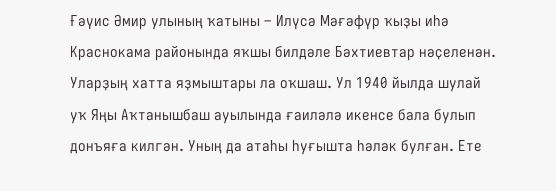Ғәүис Әмир улының ҡатыны – Илүсә Мәғәфүр ҡыҙы иһә Краснокама районында яҡшы билдәле Бәхтиевтар нәҫеленән. Уларҙың хатта яҙмыштары ла оҡшаш. Ул 1940 йылда шулай уҡ Яңы Аҡтанышбаш ауылында ғаиләлә икенсе бала булып донъяға килгән. Уның да атаһы һуғышта һәләк булған. Ете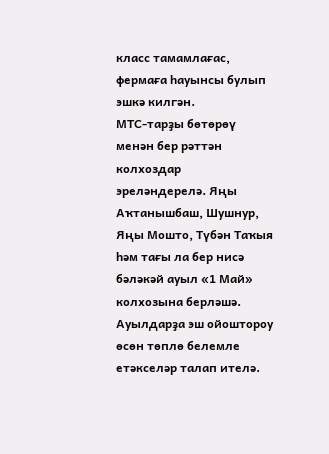класс тамамлағас, фермаға һауынсы булып эшкә килгән.
МТС-тарҙы бөтөрөү менән бер рәттән колхоздар эреләндерелә. Яңы Аҡтанышбаш, Шушнур, Яңы Мошто, Түбән Таҡыя һәм тағы ла бер нисә бәләкәй ауыл «1 Май» колхозына берләшә. Ауылдарҙа эш ойоштороу өсөн төплө белемле етәкселәр талап ителә.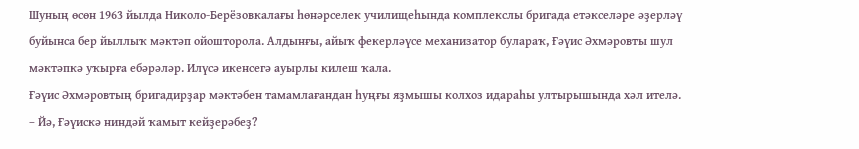Шуның өсөн 1963 йылда Николо-Берёзовкалағы һөнәрселек училищеһында комплекслы бригада етәкселәре әҙерләү буйынса бер йыллыҡ мәктәп ойошторола. Алдынғы, айыҡ фекерләүсе механизатор булараҡ, Ғәүис Әхмәровты шул мәктәпкә уҡырға ебәрәләр. Илүсә икенсегә ауырлы килеш ҡала.
Ғәүис Әхмәровтың бригадирҙар мәктәбен тамамлағандан һуңғы яҙмышы колхоз идараһы ултырышында хәл ителә.
– Йә, Ғәүискә ниндәй ҡамыт кейҙерәбеҙ?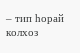– тип һорай колхоз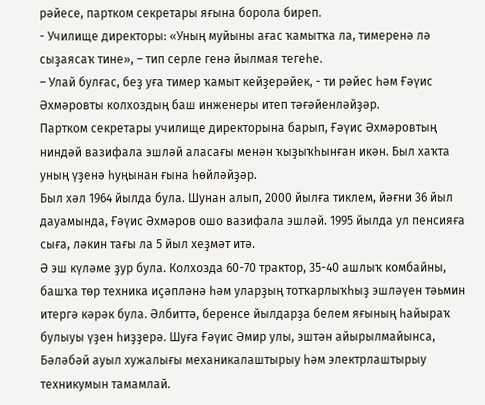рәйесе, партком секретары яғына борола биреп.
- Училище директоры: «Уның муйыны ағас ҡамытҡа ла, тимеренә лә сыҙаясаҡ тине», – тип серле генә йылмая тегеһе.
– Улай булғас, беҙ уға тимер ҡамыт кейҙерәйек, - ти рәйес һәм Ғәүис Әхмәровты колхоздың баш инженеры итеп тәғәйенләйҙәр.
Партком секретары училище директорына барып, Ғәүис Әхмәровтың ниндәй вазифала эшләй аласағы менән ҡыҙыҡһынған икән. Был хаҡта уның үҙенә һуңынан ғына һөйләйҙәр.
Был хәл 1964 йылда була. Шунан алып, 2000 йылға тиклем, йәғни 36 йыл дауамында, Ғәүис Әхмәров ошо вазифала эшләй. 1995 йылда ул пенсияға сыға, ләкин тағы ла 5 йыл хеҙмәт итә.
Ә эш күләме ҙур була. Колхозда 60-70 трактор, 35-40 ашлыҡ комбайны, башҡа төр техника иҫәпләнә һәм уларҙың тотҡарлыҡһыҙ эшләүен тәьмин итергә кәрәк була. Әлбиттә, беренсе йылдарҙа белем яғының һайыраҡ булыуы үҙен һиҙҙерә. Шуға Ғәүис Әмир улы, эштән айырылмайынса, Бәләбәй ауыл хужалығы механикалаштырыу һәм электрлаштырыу техникумын тамамлай.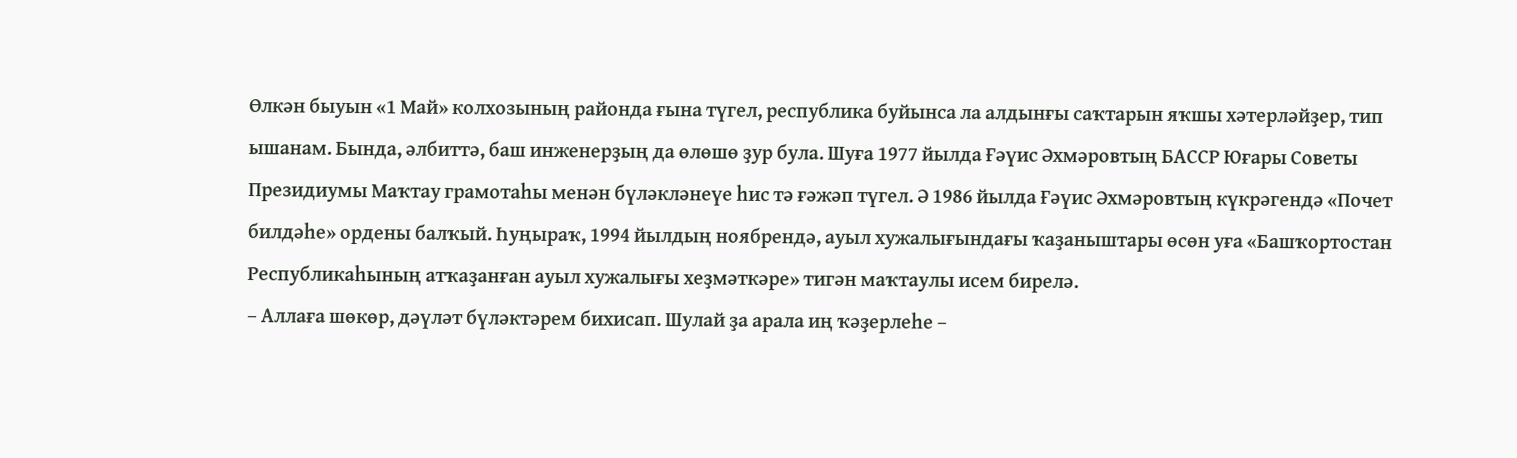Өлкән быуын «1 Май» колхозының районда ғына түгел, республика буйынса ла алдынғы саҡтарын яҡшы хәтерләйҙер, тип ышанам. Бында, әлбиттә, баш инженерҙың да өлөшө ҙур була. Шуға 1977 йылда Ғәүис Әхмәровтың БАССР Юғары Советы Президиумы Маҡтау грамотаһы менән бүләкләнеүе һис тә ғәжәп түгел. Ә 1986 йылда Ғәүис Әхмәровтың күкрәгендә «Почет билдәһе» ордены балҡый. Һуңыраҡ, 1994 йылдың ноябрендә, ауыл хужалығындағы ҡаҙаныштары өсөн уға «Башҡортостан Республикаһының атҡаҙанған ауыл хужалығы хеҙмәткәре» тигән маҡтаулы исем бирелә.
– Аллаға шөкөр, дәүләт бүләктәрем бихисап. Шулай ҙа арала иң ҡәҙерлеһе –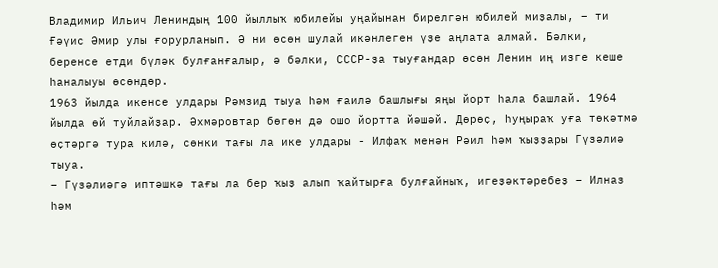Владимир Ильич Лениндың 100 йыллыҡ юбилейы уңайынан бирелгән юбилей миҙалы, – ти Ғәүис Әмир улы ғорурланып. Ә ни өсөн шулай икәнлеген үҙе аңлата алмай. Бәлки, беренсе етди бүләк булғанғалыр, ә бәлки, СССР-ҙа тыуғандар өсөн Ленин иң изге кеше һаналыуы өсөндөр.
1963 йылда икенсе улдары Рәмзид тыуа һәм ғаилә башлығы яңы йорт һала башлай. 1964 йылда өй туйлайҙар. Әхмәровтар бөгөн дә ошо йортта йәшәй. Дөрөҫ, һуңыраҡ уға төкәтмә өҫтәргә тура килә, сөнки тағы ла ике улдары - Илфаҡ менән Рәил һәм ҡыҙҙары Гүзәлиә тыуа.
– Гүзәлиәгә иптәшкә тағы ла бер ҡыҙ алып ҡайтырға булғайныҡ, игеҙәктәребеҙ – Илназ һәм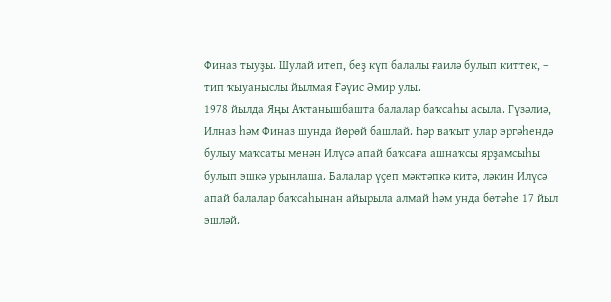Финаз тыуҙы. Шулай итеп, беҙ күп балалы ғаилә булып киттек, – тип ҡыуаныслы йылмая Ғәүис Әмир улы.
1978 йылда Яңы Аҡтанышбашта балалар баҡсаһы асыла. Гүзәлиә, Илназ һәм Финаз шунда йөрөй башлай. Һәр ваҡыт улар эргәһендә булыу маҡсаты менән Илүсә апай баҡсаға ашнаҡсы ярҙамсыһы булып эшкә урынлаша. Балалар үҫеп мәктәпкә китә, ләкин Илүсә апай балалар баҡсаһынан айырыла алмай һәм унда бөтәһе 17 йыл эшләй.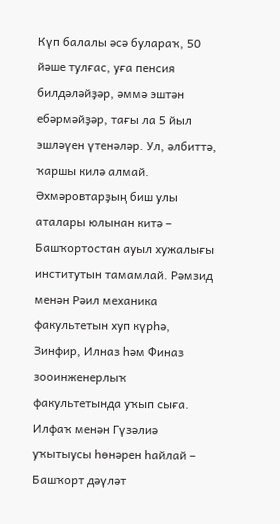Күп балалы әсә булараҡ, 50 йәше тулғас, уға пенсия билдәләйҙәр, әммә эштән ебәрмәйҙәр, тағы ла 5 йыл эшләүен үтенәләр. Ул, әлбиттә, ҡаршы килә алмай.
Әхмәровтарҙың биш улы аталары юлынан китә – Башҡортостан ауыл хужалығы институтын тамамлай. Рәмзид менән Рәил механика факультетын хуп күрһә, Зинфир, Илназ һәм Финаз зооинженерлыҡ факультетында уҡып сыға. Илфаҡ менән Гүзәлиә уҡытыусы һөнәрен һайлай – Башҡорт дәүләт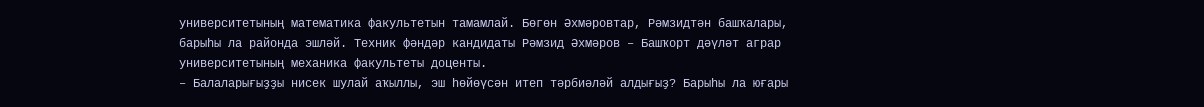университетының математика факультетын тамамлай. Бөгөн Әхмәровтар, Рәмзидтән башҡалары, барыһы ла районда эшләй. Техник фәндәр кандидаты Рәмзид Әхмәров – Башҡорт дәүләт аграр университетының механика факультеты доценты.
– Балаларығыҙҙы нисек шулай аҡыллы, эш һөйөүсән итеп тәрбиәләй алдығыҙ? Барыһы ла юғары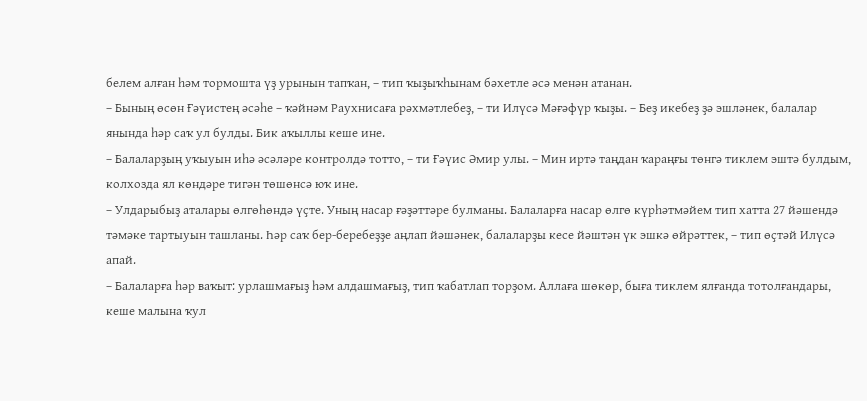белем алған һәм тормошта үҙ урынын тапҡан, – тип ҡыҙыҡһынам бәхетле әсә менән атанан.
– Бының өсөн Ғәүистең әсәһе – ҡәйнәм Раухнисаға рәхмәтлебеҙ, – ти Илүсә Мәғәфүр ҡыҙы. – Беҙ икебеҙ ҙә эшләнек, балалар янында һәр саҡ ул булды. Бик аҡыллы кеше ине.
– Балаларҙың уҡыуын иһә әсәләре контролдә тотто, – ти Ғәүис Әмир улы. – Мин иртә таңдан ҡараңғы төнгә тиклем эштә булдым, колхозда ял көндәре тигән төшөнсә юҡ ине.
– Улдарыбыҙ аталары өлгөһөндә үҫте. Уның насар ғәҙәттәре булманы. Балаларға насар өлгө күрһәтмәйем тип хатта 27 йәшендә тәмәке тартыуын ташланы. Һәр саҡ бер-беребеҙҙе аңлап йәшәнек, балаларҙы кесе йәштән үк эшкә өйрәттек, – тип өҫтәй Илүсә апай.
– Балаларға һәр ваҡыт: урлашмағыҙ һәм алдашмағыҙ, тип ҡабатлап торҙом. Аллаға шөкөр, быға тиклем ялғанда тотолғандары, кеше малына ҡул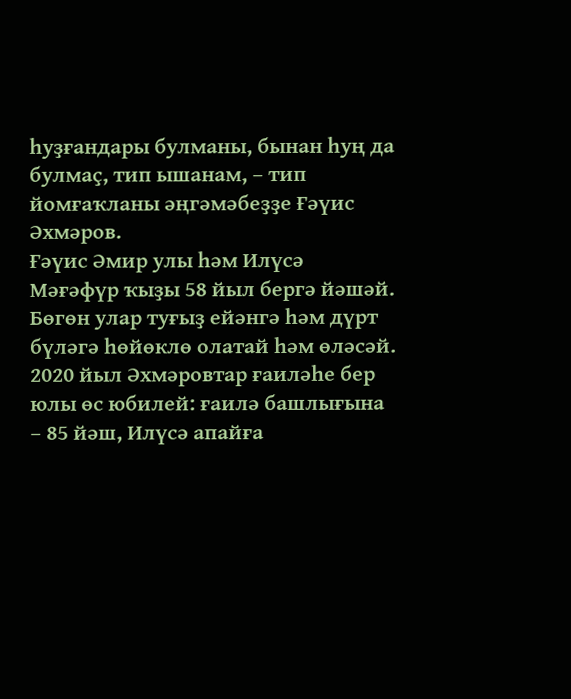һуҙғандары булманы, бынан һуң да булмаҫ, тип ышанам, – тип йомғаҡланы әңгәмәбеҙҙе Ғәүис Әхмәров.
Ғәүис Әмир улы һәм Илүсә Мәғәфүр ҡыҙы 58 йыл бергә йәшәй. Бөгөн улар туғыҙ ейәнгә һәм дүрт бүләгә һөйөклө олатай һәм өләсәй.
2020 йыл Әхмәровтар ғаиләһе бер юлы өс юбилей: ғаилә башлығына – 85 йәш, Илүсә апайға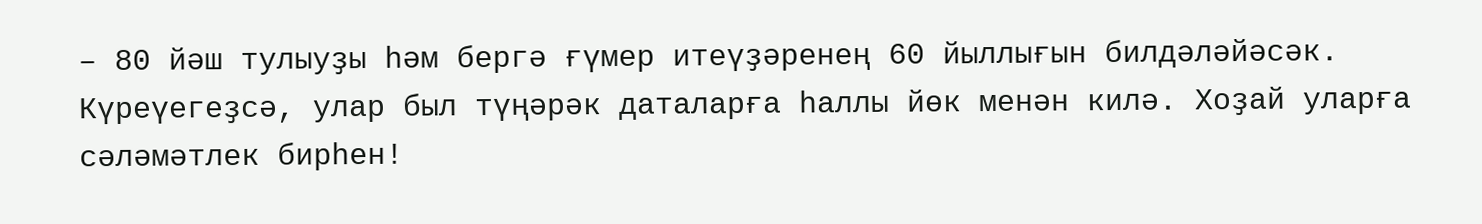– 80 йәш тулыуҙы һәм бергә ғүмер итеүҙәренең 60 йыллығын билдәләйәсәк. Күреүегеҙсә, улар был түңәрәк даталарға һаллы йөк менән килә. Хоҙай уларға сәләмәтлек бирһен!